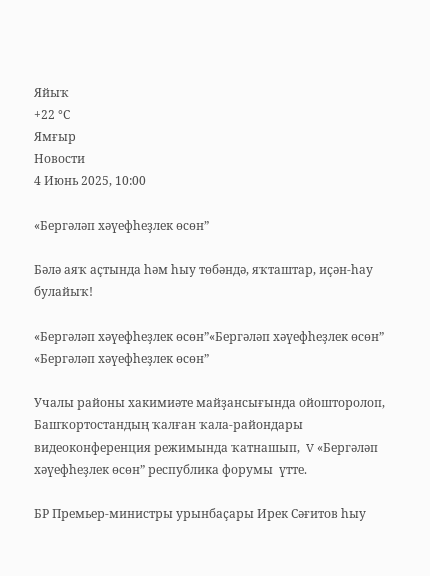Яйыҡ
+22 °С
Ямғыр
Новости
4 Июнь 2025, 10:00

«Бергәләп хәүефһеҙлек өсөн”

Бәлә аяҡ аҫтында һәм һыу төбәндә, яҡташтар, иҫән-һау булайыҡ!

«Бергәләп хәүефһеҙлек өсөн”«Бергәләп хәүефһеҙлек өсөн”
«Бергәләп хәүефһеҙлек өсөн”

Учалы районы хакимиәте майҙансығында ойошторолоп, Башҡортостандың ҡалған ҡала-райондары видеоконференция режимында ҡатнашып,  V «Бергәләп хәүефһеҙлек өсөн” республика форумы  үтте.

БР Премьер-министры урынбаҫары Ирек Сәғитов һыу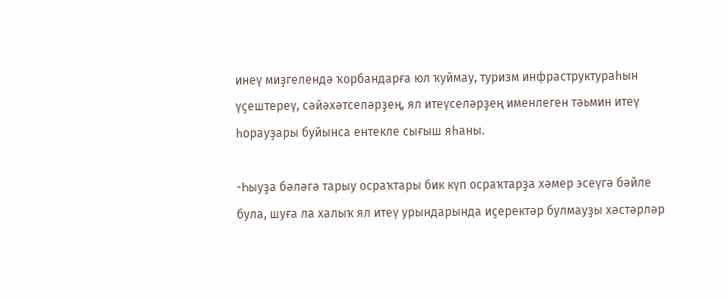инеү миҙгелендә ҡорбандарға юл ҡуймау, туризм инфраструктураһын үҫештереү, сәйәхәтселәрҙең, ял итеүселәрҙең именлеген тәьмин итеү  һорауҙары буйынса ентекле сығыш яһаны.

-Һыуҙа бәләгә тарыу осраҡтары бик күп осраҡтарҙа хәмер эсеүгә бәйле була, шуға ла халыҡ ял итеү урындарында иҫеректәр булмауҙы хәстәрләр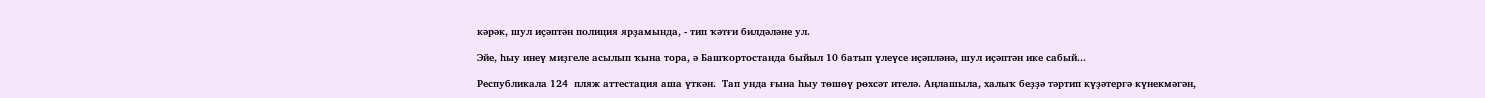кәрәк, шул иҫәптән полиция ярҙамында, - тип ҡәтғи билдәләне ул.

Эйе, һыу инеү миҙгеле асылып ҡына тора, ә Башҡортостанда быйыл 10 батып үлеүсе иҫәпләнә, шул иҫәптән ике сабый...

Республикала 124  пляж аттестация аша үткән.  Тап унда ғына һыу төшөү рөхсәт ителә. Аңлашыла, халыҡ беҙҙә тәртип күҙәтергә күнекмәгән,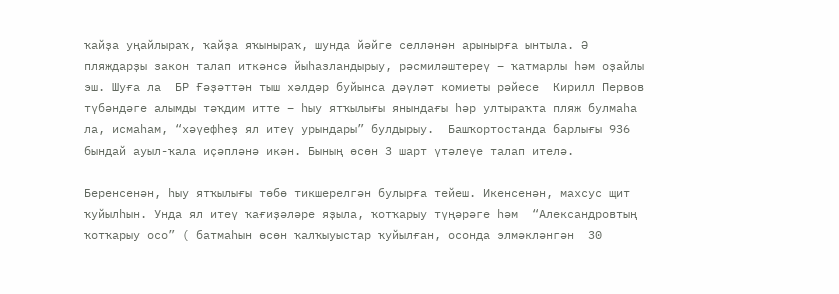ҡайҙа уңайлыраҡ, ҡайҙа яҡыныраҡ, шунда йәйге селләнән арынырға ынтыла. Ә пляждарҙы закон талап иткәнсә йыһазландырыу, рәсмиләштереү – ҡатмарлы һәм оҙайлы эш. Шуға ла  БР Ғәҙәттән тыш хәлдәр буйынса дәүләт комиеты рәйесе  Кирилл Первов түбәндәге алымды тәҡдим итте – һыу ятҡылығы янындағы һәр ултыраҡта пляж булмаһа ла, исмаһам, “хәүефһеҙ ял итеү урындары” булдырыу.  Башҡортостанда барлығы 936 бындай ауыл-ҡала иҫәпләнә икән. Бының өсөн 3 шарт үтәлеүе талап ителә.

Беренсенән, һыу ятҡылығы төбө тикшерелгән булырға тейеш. Икенсенән, махсус щит ҡуйылһын. Унда ял итеү ҡағиҙәләре яҙыла, ҡотҡарыу түңәрәге һәм  “Александровтың ҡотҡарыу осо” ( батмаһын өсөн ҡалҡыуыстар ҡуйылған, осонда элмәкләнгән  30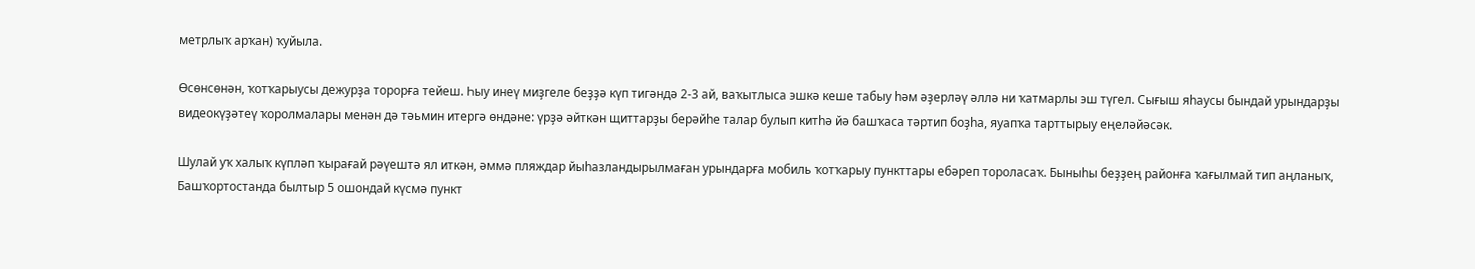метрлыҡ арҡан) ҡуйыла.

Өсөнсөнән, ҡотҡарыусы дежурҙа торорға тейеш. Һыу инеү миҙгеле беҙҙә күп тигәндә 2-3 ай, ваҡытлыса эшкә кеше табыу һәм әҙерләү әллә ни ҡатмарлы эш түгел. Сығыш яһаусы бындай урындарҙы видеокүҙәтеү ҡоролмалары менән дә тәьмин итергә өндәне: үрҙә әйткән щиттарҙы берәйһе талар булып китһә йә башҡаса тәртип боҙһа, яуапҡа тарттырыу еңеләйәсәк.

Шулай уҡ халыҡ күпләп ҡырағай рәүештә ял иткән, әммә пляждар йыһазландырылмаған урындарға мобиль ҡотҡарыу пункттары ебәреп тороласаҡ. Быныһы беҙҙең районға ҡағылмай тип аңланыҡ, Башҡортостанда былтыр 5 ошондай күсмә пункт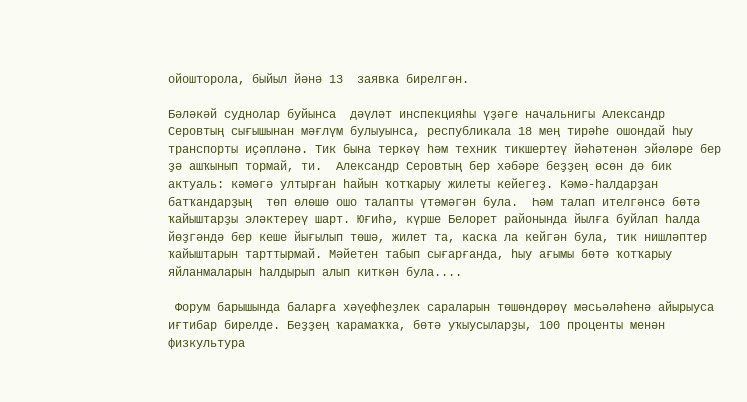ойошторола, быйыл йәнә 13  заявка бирелгән.

Бәләкәй суднолар буйынса  дәүләт инспекцияһы үҙәге начальнигы Александр Серовтың сығышынан мәғлүм булыуынса, республикала 18 мең тирәһе ошондай һыу транспорты иҫәпләнә. Тик бына теркәү һәм техник тикшертеү йәһәтенән эйәләре бер ҙә ашҡынып тормай, ти.  Александр Серовтың бер хәбәре беҙҙең өсөн дә бик актуаль: кәмәгә ултырған һайын ҡотҡарыу жилеты кейегеҙ. Кәмә-һалдарҙан батҡандарҙың  төп өлөшө ошо талапты үтәмәгән була.  Һәм талап ителгәнсә бөтә ҡайыштарҙы эләктереү шарт. Юғиһә, күрше Белорет районында йылға буйлап һалда йөҙгәндә бер кеше йығылып төшә, жилет та, каска ла кейгән була, тик нишләптер ҡайыштарын тарттырмай. Мәйетен табып сығарғанда, һыу ағымы бөтә ҡотҡарыу яйланмаларын һалдырып алып киткән була....

 Форум барышында баларға хәүефһеҙлек сараларын төшөндөрөү мәсьәләһенә айырыуса иғтибар бирелде. Беҙҙең ҡарамаҡҡа, бөтә уҡыусыларҙы, 100 проценты менән физкультура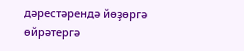дәрестәрендә йөҙөргә өйрәтергә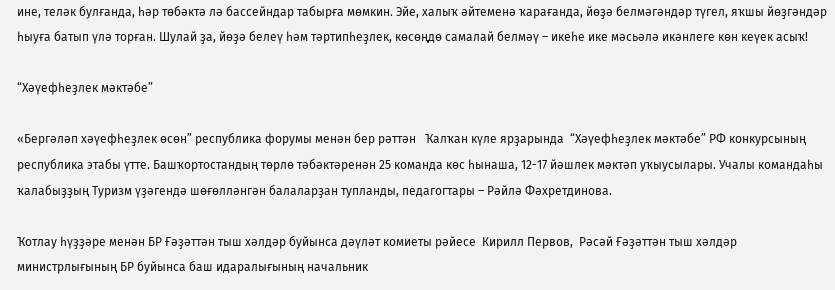ине, теләк булғанда, һәр төбәктә лә бассейндар табырға мөмкин. Эйе, халыҡ әйтеменә ҡарағанда, йөҙә белмәгәндәр түгел, яҡшы йөҙгәндәр һыуға батып үлә торған. Шулай ҙа, йөҙә белеү һәм тәртипһеҙлек, көсөңдө самалай белмәү – икеһе ике мәсьәлә икәнлеге көн кеүек асыҡ!

“Хәүефһеҙлек мәктәбе”

«Бергәләп хәүефһеҙлек өсөн” республика форумы менән бер рәттән   Ҡалҡан күле ярҙарында  “Хәүефһеҙлек мәктәбе” РФ конкурсының республика этабы үтте. Башҡортостандың төрлө тәбәктәренән 25 команда көс һынаша, 12-17 йәшлек мәктәп уҡыусылары. Учалы командаһы ҡалабыҙҙың Туризм үҙәгендә шөғөлләнгән балаларҙан тупланды, педагогтары – Рәйлә Фәхретдинова.

Ҡотлау һүҙҙәре менән БР Ғәҙәттән тыш хәлдәр буйынса дәүләт комиеты рәйесе  Кирилл Первов,  Рәсәй Ғәҙәттән тыш хәлдәр министрлығының БР буйынса баш идаралығының начальник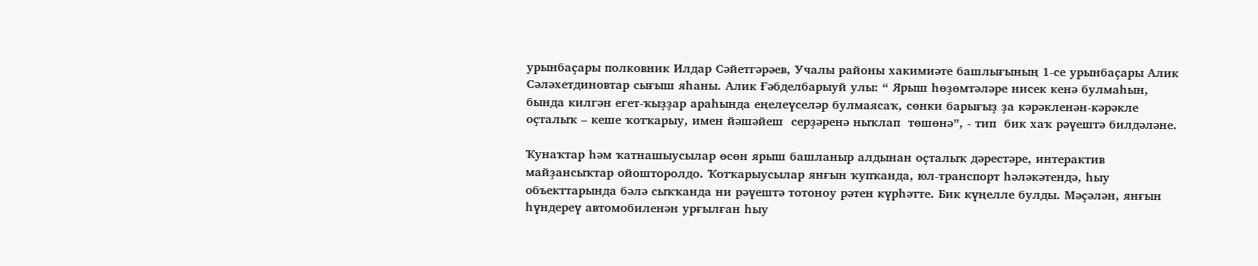урынбаҫары полковник Илдар Сәйетгәрәев, Учалы районы хакимиәте башлығының 1-се урынбаҫары Алик Сәләхетдиновтар сығыш яһаны. Алик Ғәбделбарыуй улы: “ Ярыш һөҙөмтәләре нисек кенә булмаһын, бында килгән егет-ҡыҙҙар араһында еңелеүселәр булмаясаҡ, сөнки барығыҙ ҙа кәрәкленән-кәрәкле оҫталыҡ – кеше ҡотҡарыу, имен йәшәйеш  серҙәренә ныҡлап  төшөнә”, - тип  бик хаҡ рәүештә билдәләне.

Ҡунаҡтар һәм ҡатнашыусылар өсөн ярыш башланыр алдынан оҫталыҡ дәрестәре, интерактив майҙансыҡтар ойошторолдо. Ҡотҡарыусылар янғын ҡупҡанда, юл-транспорт һәләкәтендә, һыу объекттарында бәлә сыҡҡанда ни рәүештә тотоноу рәтен күрһәтте. Бик күңелле булды. Мәҫәлән, янғын һүндереү автомобиленән урғылған һыу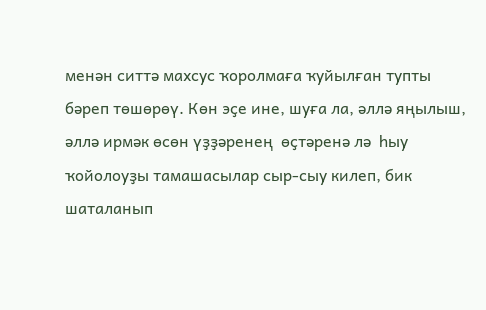менән ситтә махсус ҡоролмаға ҡуйылған тупты бәреп төшөрөү. Көн эҫе ине, шуға ла, әллә яңылыш, әллә ирмәк өсөн үҙҙәренең  өҫтәренә лә  һыу ҡойолоуҙы тамашасылар сыр-сыу килеп, бик шаталанып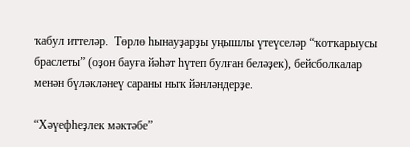ҡабул иттеләр.  Төрлө һынауҙарҙы уңышлы үтеүселәр “ҡотҡарыусы браслеты” (оҙон бауға йәһәт һүтеп булған беләҙек), бейсболкалар менән бүләкләнеү сараны ныҡ йәнләндерҙе.

“Хәүефһеҙлек мәктәбе”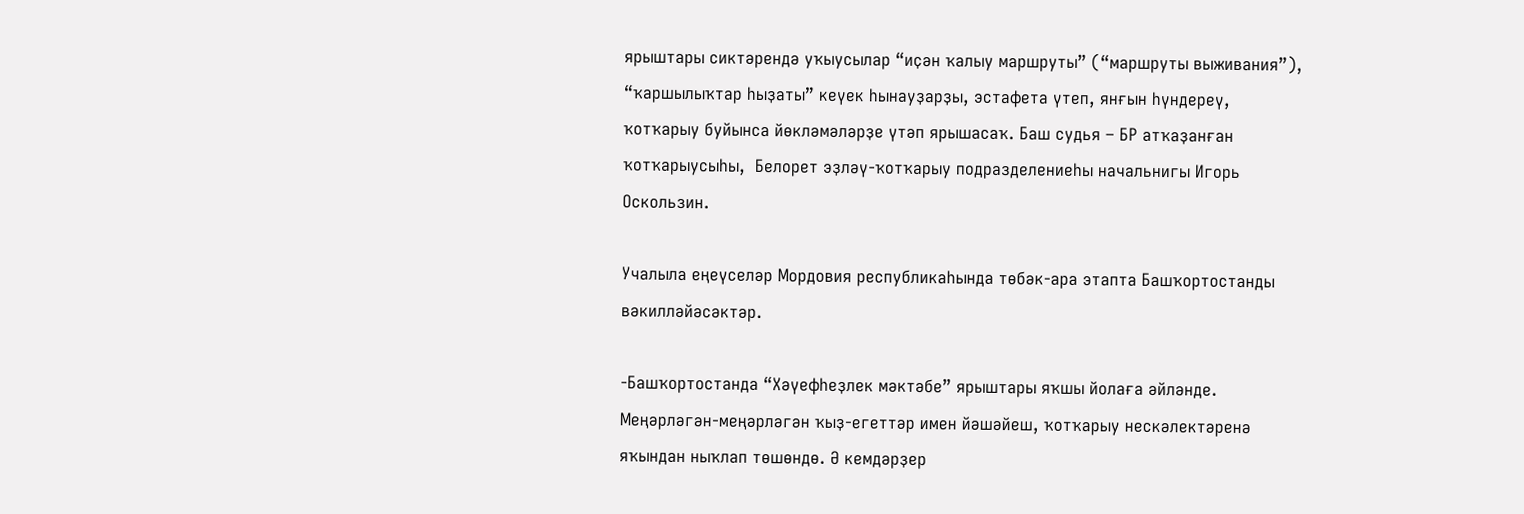ярыштары сиктәрендә уҡыусылар “иҫән ҡалыу маршруты” (“маршруты выживания”), “ҡаршылыҡтар һыҙаты” кеүек һынауҙарҙы, эстафета үтеп, янғын һүндереү, ҡотҡарыу буйынса йөкләмәләрҙе үтәп ярышасаҡ. Баш судья – БР атҡаҙанған ҡотҡарыусыһы,  Белорет эҙләү-ҡотҡарыу подразделениеһы начальнигы Игорь Оскользин.

Учалыла еңеүселәр Мордовия республикаһында төбәк-ара этапта Башҡортостанды вәкилләйәсәктәр.

-Башҡортостанда “Хәүефһеҙлек мәктәбе” ярыштары яҡшы йолаға әйләнде. Меңәрләгән-меңәрләгән ҡыҙ-егеттәр имен йәшәйеш, ҡотҡарыу нескәлектәренә яҡындан ныҡлап төшөндө. Ә кемдәрҙер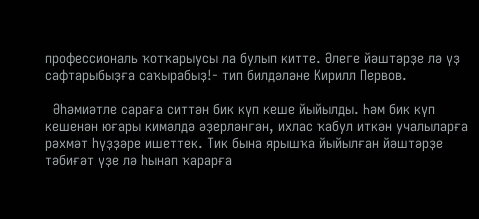профессиональ ҡотҡарыусы ла булып китте. Әлеге йәштәрҙе лә үҙ сафтарыбыҙға саҡырабыҙ!- тип билдәләне Кирилл Первов.

  Әһәмиәтле сараға ситтән бик күп кеше йыйылды. Һәм бик күп кешенән юғары кимәлдә әҙерләнгән, ихлас ҡабул иткән учалыларға рәхмәт һүҙҙәре ишеттек. Тик бына ярышҡа йыйылған йәштәрҙе  тәбиғәт үҙе лә һынап ҡарарға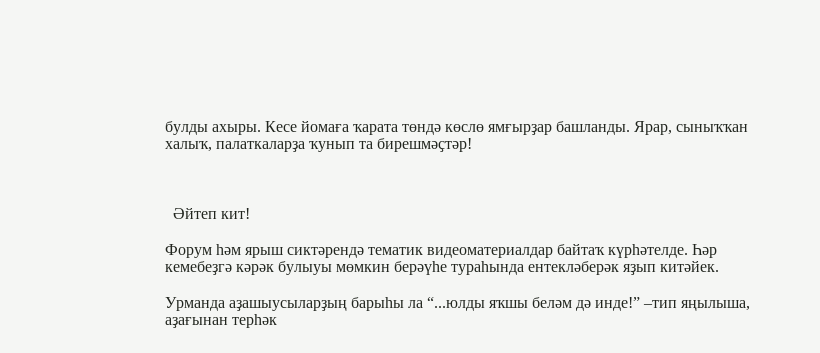булды ахыры. Кесе йомаға ҡарата төндә көслө ямғырҙар башланды. Ярар, сыныҡҡан халыҡ, палаткаларҙа ҡунып та бирешмәҫтәр!



  Әйтеп кит!

Форум һәм ярыш сиктәрендә тематик видеоматериалдар байтаҡ күрһәтелде. Һәр кемебеҙгә кәрәк булыуы мөмкин берәүһе тураһында ентекләберәк яҙып китәйек.

Урманда аҙашыусыларҙың барыһы ла “...юлды яҡшы беләм дә инде!” –тип яңылыша, аҙағынан терһәк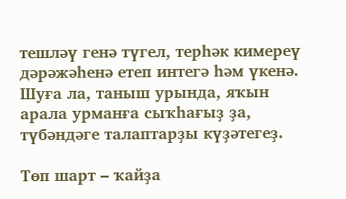тешләү генә түгел, терһәк кимереү дәрәжәһенә етеп интегә һәм үкенә. Шуға ла, таныш урында, яҡын арала урманға сыҡһағыҙ ҙа, түбәндәге талаптарҙы күҙәтегеҙ.

Төп шарт – ҡайҙа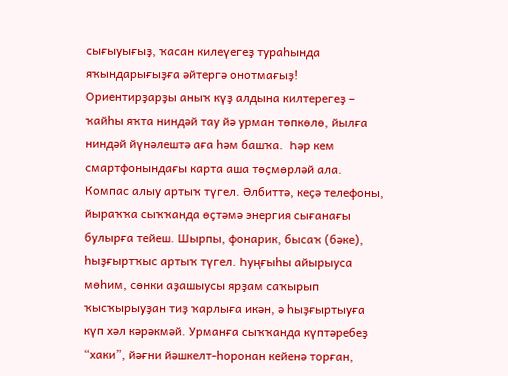сығыуығыҙ, ҡасан килеүегеҙ тураһында яҡындарығыҙға әйтергә онотмағыҙ! Ориентирҙарҙы аныҡ күҙ алдына килтерегеҙ – ҡайһы яҡта ниндәй тау йә урман төпкөлө, йылға ниндәй йүнәлештә аға һәм башҡа.  Һәр кем смартфонындағы карта аша төҫмөрләй ала. Компас алыу артыҡ түгел. Әлбиттә, кеҫә телефоны, йыраҡҡа сыҡҡанда өҫтәмә энергия сығанағы булырға тейеш. Шырпы, фонарик, бысаҡ (бәке), һыҙғыртҡыс артыҡ түгел. Һуңғыһы айырыуса мөһим, сөнки аҙашыусы ярҙам саҡырып ҡысҡырыуҙан тиҙ ҡарлыға икән, ә һыҙғыртыуға күп хәл кәрәкмәй. Урманға сыҡҡанда күптәребеҙ “хаки”, йәғни йәшкелт-һоронан кейенә торған,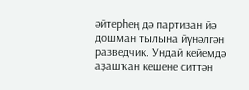әйтерһең дә партизан йә дошман тылына йүнәлгән разведчик. Ундай кейемдә аҙашҡан кешене ситтән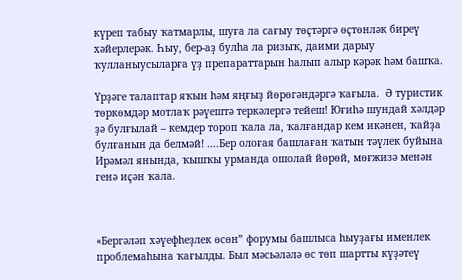күреп табыу ҡатмарлы, шуға ла сағыу төҫтәргә өҫтөнләк биреү хәйерлерәк. Һыу, бер-аҙ булһа ла ризыҡ, даими дарыу ҡулланыусыларға үҙ препараттарын һалып алыр кәрәк һәм башҡа.

Үрҙәге талаптар яҡын һәм яңғыҙ йөрөгәндәргә ҡағыла.  Ә туристик төркөмдәр мотлаҡ рәүештә теркәлергә тейеш! Юғиһә шундай хәлдәр ҙә булғылай – кемдер тороп ҡала ла, ҡалғандар кем икәнен, ҡайҙа булғанын да белмәй! ....Бер олоғая башлаған ҡатын тәүлек буйына Ирәмәл янында, ҡышҡы урманда ошолай йөрөй, мөғжизә менән генә иҫән ҡала.



«Бергәләп хәүефһеҙлек өсөн” форумы башлыса һыуҙағы именлек проблемаһына ҡағылды. Был мәсьәләлә өс төп шартты күҙәтеү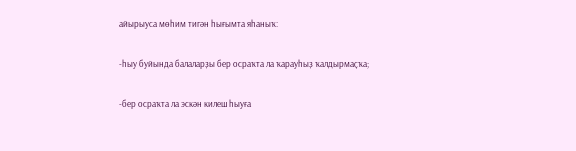айырыуса мөһим тигән һығымта яһаныҡ:

-һыу буйында балаларҙы бер осраҡта ла ҡарауһыҙ ҡалдырмаҫҡа;

-бер осраҡта ла эскән килеш һыуға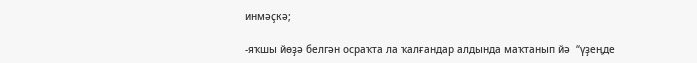инмәҫкә;

-яҡшы йөҙә белгән осраҡта ла ҡалғандар алдында маҡтанып йә  “үҙеңде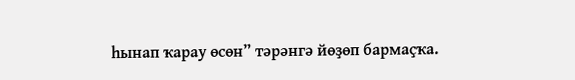һынап ҡарау өсөн” тәрәнгә йөҙөп бармаҫҡа.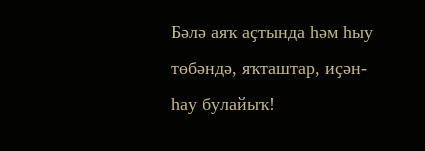Бәлә аяҡ аҫтында һәм һыу төбәндә, яҡташтар, иҫән-һау булайыҡ!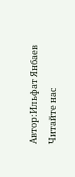Автор:Ильфат Янбаев
Читайте нас